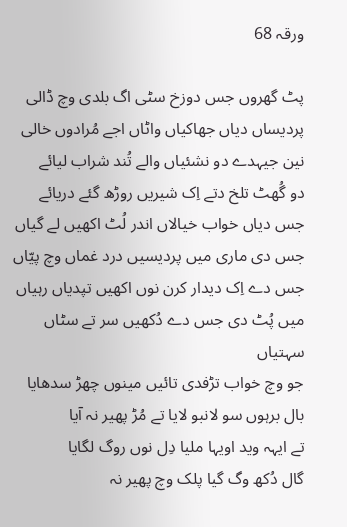ورقہ 68

پٹ گھروں جس دوزخ سٹی اگ بلدی وچ ڈالی
پردیساں دیاں جھاکیاں واٹاں اجے مُرادوں خالی
نین جیہدے دو نشئیاں والے تُند شراب لیائے
دو گُھٹ تلخ دتے اِک شیریں روڑھ گئے دریائے
جس دیاں خواب خیالاں اندر لُٹ اکھیں لے گیاں
جس دی ماری میں پردیسیں درد غماں وچ پیّاں
جس دے اِک دیدار کرن نوں اکھیں تپدیاں رہیاں
میں پُٹ دی جس دے دُکھیں سر تے سٹاں سہتیاں
جو وچ خواب تڑفدی تائیں مینوں چھڑ سدھایا
بال برہوں سو لانبو لایا تے مُڑ پھیر نہ آیا
تے ایہہ وید اویہا ملیا دِل نوں روگ لگایا
گال دُکھ وگ گیا پلک وچ پھیر نہ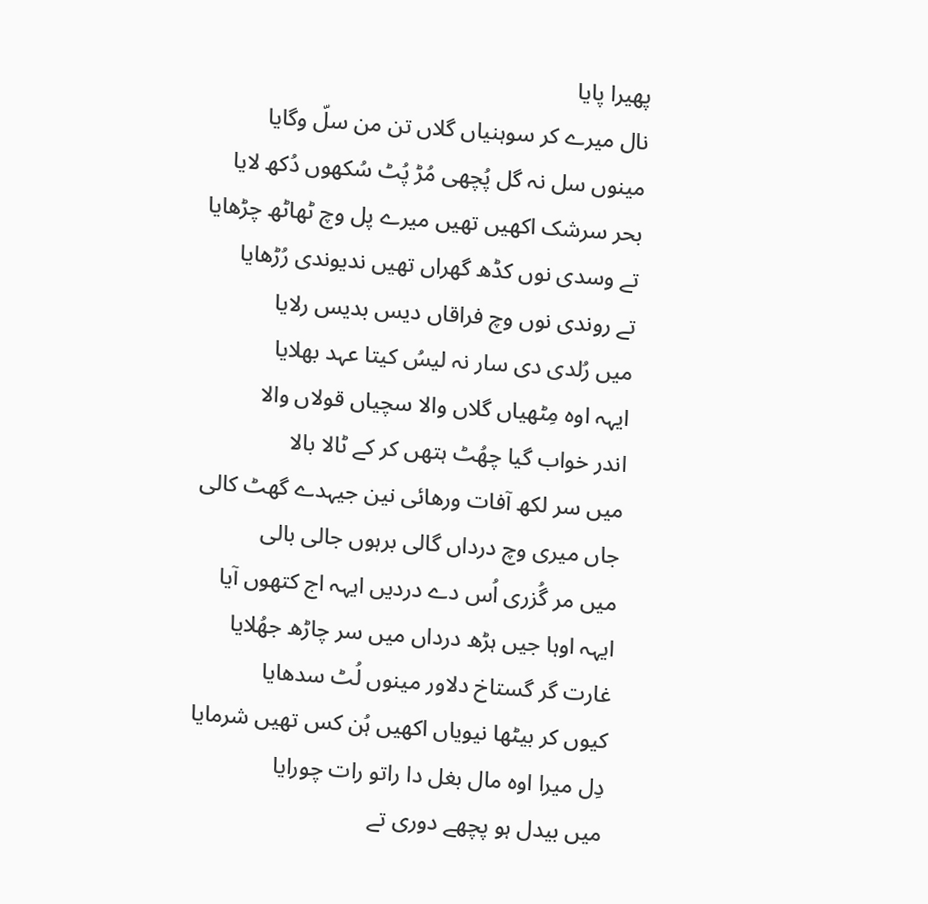پھیرا پایا
نال میرے کر سوہنیاں گلاں تن من سلّ وگایا
مینوں سل نہ گل پُچھی مُڑ پُٹ سُکھوں دُکھ لایا
بحر سرشک اکھیں تھیں میرے پل وچ ٹھاٹھ چڑھایا
تے وسدی نوں کڈھ گھراں تھیں ندیوندی رُڑھایا
تے روندی نوں وچ فراقاں دیس بدیس رلایا
میں رُلدی دی سار نہ لیسُ کیتا عہد بھلایا
ایہہ اوہ مِٹھیاں گلاں والا سچیاں قولاں والا
اندر خواب گیا چھُٹ ہتھں کر کے ٹالا بالا
میں سر لکھ آفات ورھائی نین جیہدے گھٹ کالی
جاں میری وچ درداں گالی برہوں جالی بالی
میں مر گُزری اُس دے دردیں ایہہ اج کتھوں آیا
ایہہ اوہا جیں ہڑھ درداں میں سر چاڑھ جھُلایا
غارت گر گستاخ دلاور مینوں لُٹ سدھایا
کیوں کر بیٹھا نیویاں اکھیں ہُن کس تھیں شرمایا
دِل میرا اوہ مال بغل دا راتو رات چورایا
میں بیدل ہو پچھے دوری تے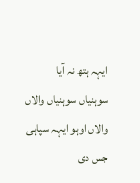ایہہ ہتھ نہ آیا
سوہنیاں سوہنیاں والاں والاں اوہو ایہہ سپاہی
جس دی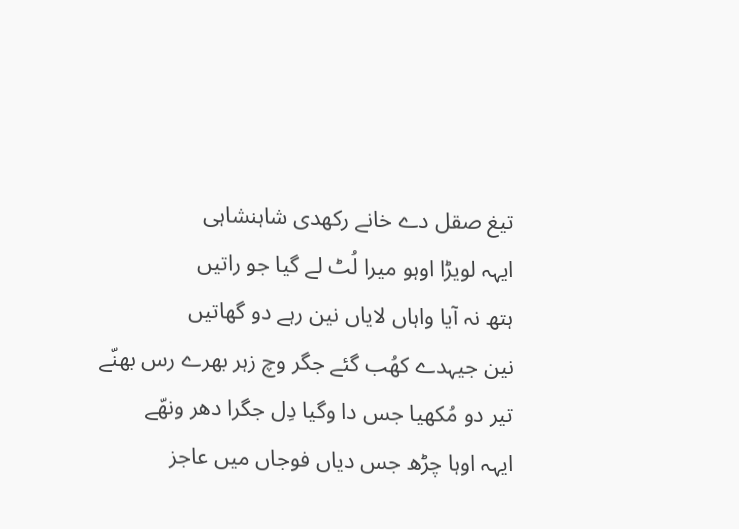تیغ صقل دے خانے رکھدی شاہنشاہی
ایہہ لویڑا اوہو میرا لُٹ لے گیا جو راتیں
ہتھ نہ آیا واہاں لایاں نین رہے دو گھاتیں
نین جیہدے کھُب گئے جگر وچ زہر بھرے رس بھنّے
تیر دو مُکھیا جس دا وگیا دِل جگرا دھر ونھّے
ایہہ اوہا چڑھ جس دیاں فوجاں میں عاجز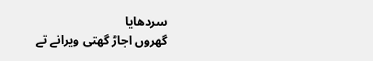سردھایا
گھروں اجاڑ گھتی ویرانے تے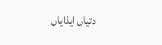دتیاں ایذایاں